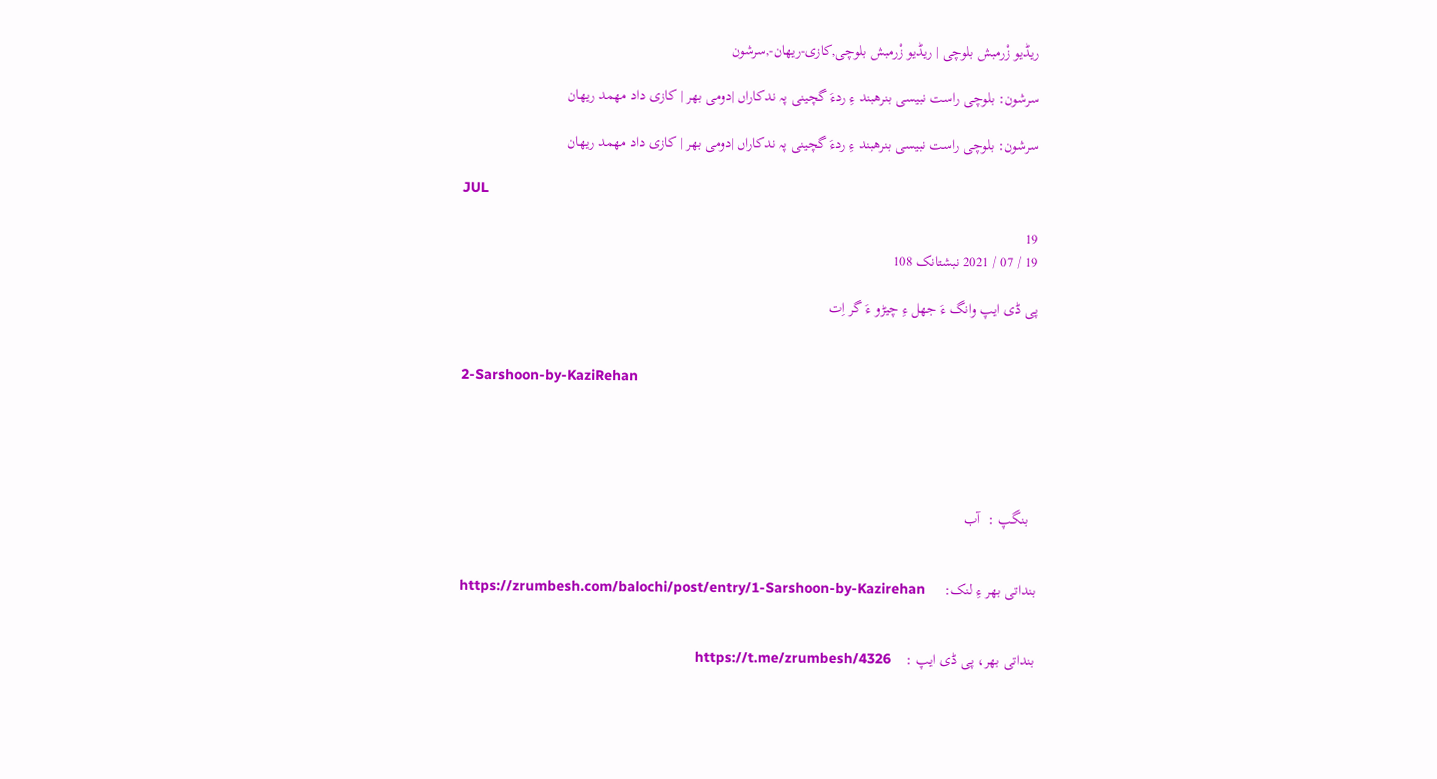ریڈیو زْرمبش بلوچی | ریڈیو زْرمبش بلوچی,کازی-ریھان-,سرشون

سرشون: بلوچی راست نبیسی بنرھبند ءِ ردءَ گچینی پہ ندکاراں |دومی بھر | کازی داد مھمد ریھان

سرشون: بلوچی راست نبیسی بنرھبند ءِ ردءَ گچینی پہ ندکاراں |دومی بھر | کازی داد مھمد ریھان

JUL

19
19 / 07 / 2021 نبشتانک 108

پی ڈی ایپ وانگ ءَ جھل ءِ چیڑو ءَ گر اِت


2-Sarshoon-by-KaziRehan





  بنگپ :  آب


بنداتی بھر ءِ لنک:     https://zrumbesh.com/balochi/post/entry/1-Sarshoon-by-Kazirehan


بنداتی بھر، پی ڈی ایپ :    https://t.me/zrumbesh/4326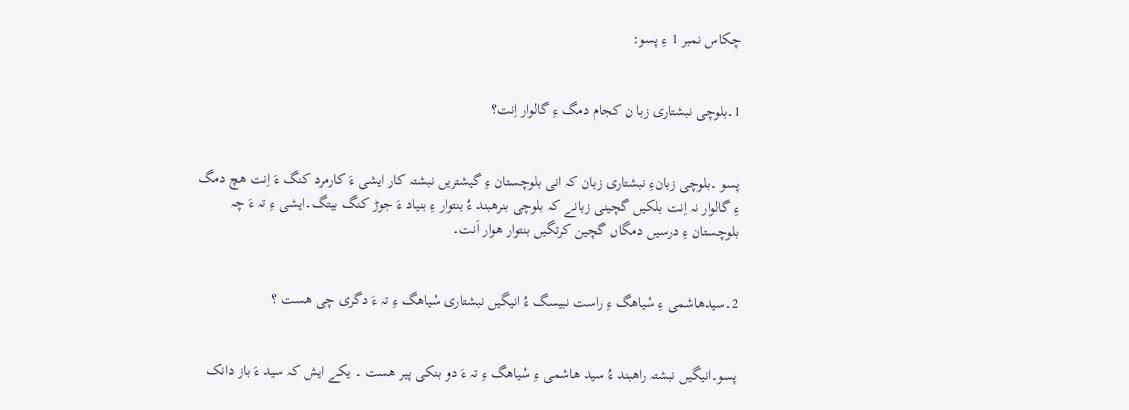چکاس نمبر 1 ءِ پسو:


1۔بلوچی نبشتاری زبا ن کجام دمگ ءِ گالوار اِنت؟


پسو ۔بلوچی زبانءِ نبشتاری زبان کہ انی بلوچستان ءِ گیشتریں نبشتہ کار ایشی ءَ کارمرد کنگ ءَ اِنت ھچ دمگ ءِ گالوار نہ اِنت بلکیں گچینی زبانے کہ بلوچی بنرھبند ءُ بنتوار ءِ بنیاد ءَ جوڑ کنگ بیتگ۔ایشی ءِ تہ ءَ چہ بلوچستان ءِ درسیں دمگاں گچین کرتگیں بنتوار ھوار اَنت۔


2۔سیدھاشمی ءِ سْیاھگ ءِ راست نبیسگ ءُ انیگیں نبشتاری سْیاھگ ءِ تہ ءَ دگری چی ھست ؟


پسو۔انیگیں نبشتہ راھبند ءُ سید ھاشمی ءِ سْیاھگ ءِ تہ ءَ دو بنکی پیر ھست ۔ یکے ایش کہ سید ءَ باز دانک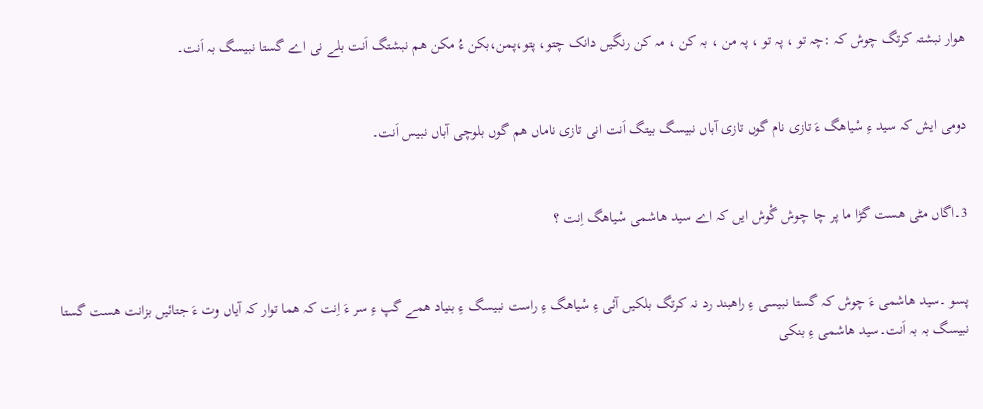ھوار نبشتہ کرتگ چوش کہ :چہ تو ، پہ تو ، پہ من ، بہ کن ، مہ کن رنگیں دانک چتو، پتو،پمن،بکن ءُ مکن ھم نبشتگ اَنت بلے نی اے گستا نبیسگ بہ اَنت۔


دومی ایش کہ سید ءِ سْیاھگ ءَ تازی نام گوں تازی آباں نبیسگ بیتگ اَنت انی تازی ناماں ھم گوں بلوچی آباں نبیس اَنت۔


3۔اگاں مٹی ھست گڑا ما پر چا چوش گْوش ایں کہ اے سید ھاشمی سْیاھگ اِنت ؟


پسو ۔سید ھاشمی ءَ چوش کہ گستا نبیسی ءِ راھبند رد نہ کرتگ بلکیں آئی ءِ سْیاھگ ءِ راست نبیسگ ءِ بنیاد ھمے گپ ءِ سر ءَ اِنت کہ ھما توار کہ آیاں وت ءَ جتائیں بزانت ھست گستا نبیسگ بہ بہ اَنت۔سید ھاشمی ءِ بنکی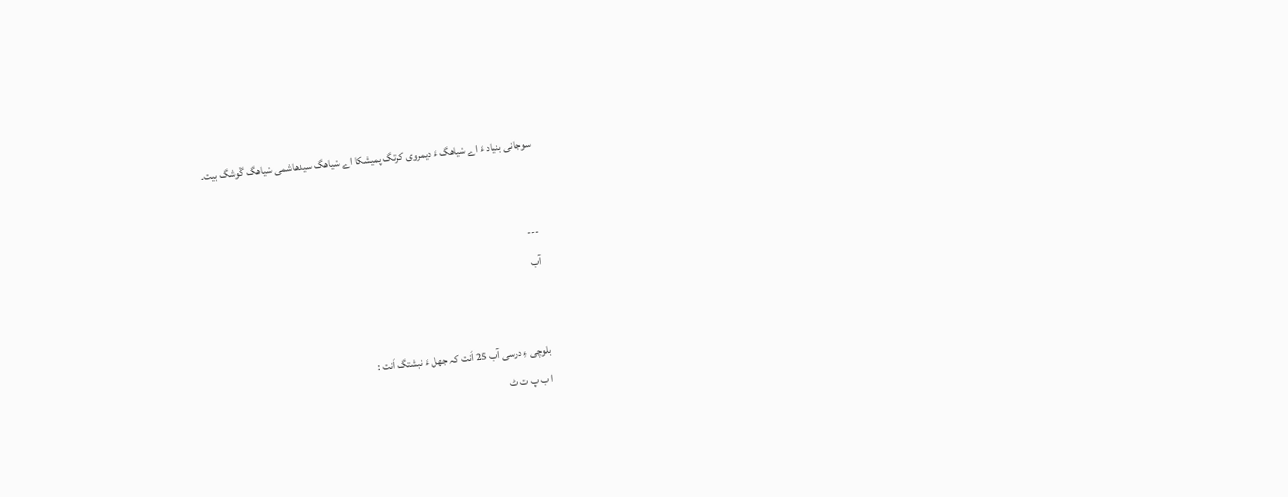سوجانی بنیاد ءَ اے سْیاھگ ءَ دیمروی کرتگ پمیشکا اے سْیاھگ سیدھاشمی سْیاھگ گْوشگ بیت۔


---
آب


بلوچی ءِ درسی آب 25 اَنت کہ جھل ءَ نبشتگ اَنت :
ا ب پ ت ٹ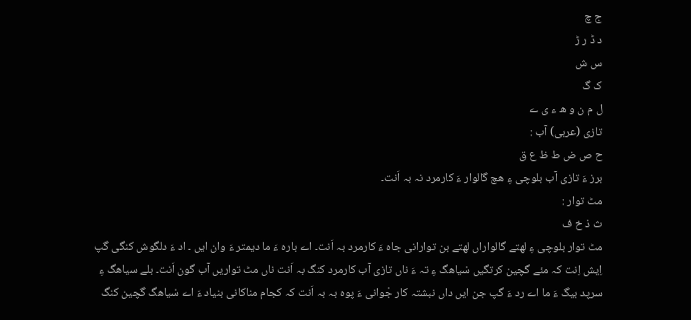ج چ
د ڈ ر ڑ
س ش
ک گ
ل م ن و ھ ء ی ے
تازی (عربی) آب :
ح ص ض ط ظ ع ق
برز ءَ تازی آب بلوچی ءِ ھچ گالوار ءَ کارمرد نہ بہ اَنت۔
مٹ توار :
ث ذ خ ف
مٹ توار بلوچی ءِ لھتے گالواراں لھتے بن توارانی جاہ ءَ کارمرد بہ اَنت۔ اے بارہ ءَ ما دیمتر ءَ وان ایں ۔ اد ءَ دلگوش کنگی گپ اِیش اِنت کہ مئے گچین کرتگیں سْیاھگ ءِ تہ ءَ ناں تازی آب کارمرد کنگ بہ اَنت ناں مٹ تواریں آب گون اَنت۔ بلے سیاھگ ءِ سرپد بیگ ءَ ما اے رد ءَ گپ جن ایں داں نبشتہ کار جْوانی ءَ پوہ بہ بہ اَنت کہ کجام مناکانی بنیاد ءَ اے سْیاھگ گچین کنگ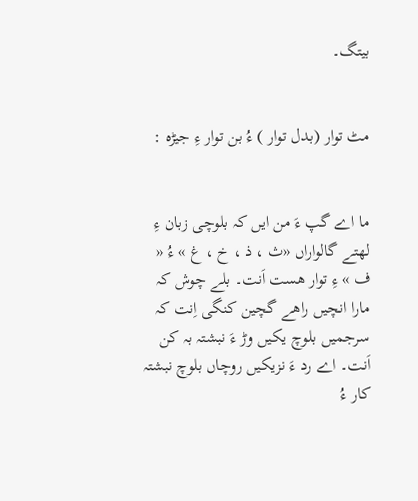بیتگ۔


مٹ توار (بدل توار ) ءُ بن توار ءِ جیڑہ :


ما اے گپ ءَ من ایں کہ بلوچی زبان ءِ لھتے گالواراں «ث ، ذ ، خ ، غ » ءُ « ف » ءِ توار ھست اَنت۔ بلے چوش کہ مارا انچیں راھے گچین کنگی اِنت کہ سرجمیں بلوچ یکیں وڑ ءَ نبشتہ بہ کن اَنت۔ اے رد ءَ نزیکیں روچاں بلوچ نبشتہ کار ءُ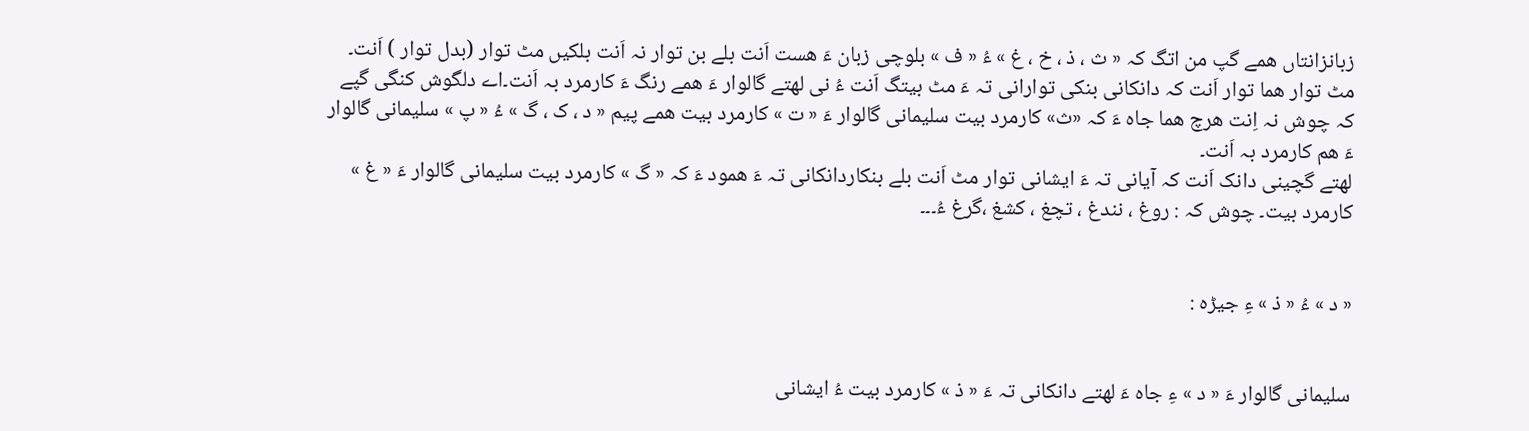زبانزانتاں ھمے گپ من اتگ کہ « ث ، ذ ، خ ، غ » ءُ « ف » بلوچی زبان ءَ ھست اَنت بلے بن توار نہ اَنت بلکیں مٹ توار (بدل توار ) اَنت۔ مٹ توار ھما توار اَنت کہ دانکانی بنکی توارانی تہ ءَ مٹ بیتگ اَنت ءُ نی لھتے گالوار ءَ ھمے رنگ ءَ کارمرد بہ اَنت۔اے دلگوش کنگی گپے کہ چوش نہ اِنت ھرچ ھما جاہ ءَ کہ «ث» کارمرد بیت سلیمانی گالوار ءَ « ت » کارمرد بیت ھمے پیم « د ، ک ، گ » ءُ « پ » سلیمانی گالوار ءَ ھم کارمرد بہ اَنت۔
لھتے گچینی دانک اَنت کہ آیانی تہ ءَ ایشانی توار مٹ اَنت بلے بنکاردانکانی تہ ءَ ھمود ءَ کہ « گ » کارمرد بیت سلیمانی گالوار ءَ « غ » کارمرد بیت۔ چوش کہ : روغ ، نندغ ، تچغ ، کشغ ،گرغ ءُ۔۔۔


« د » ءُ « ذ » ءِ جیڑہ :


سلیمانی گالوار ءَ « د » ءِ جاہ ءَ لھتے دانکانی تہ ءَ « ذ » کارمرد بیت ءُ ایشانی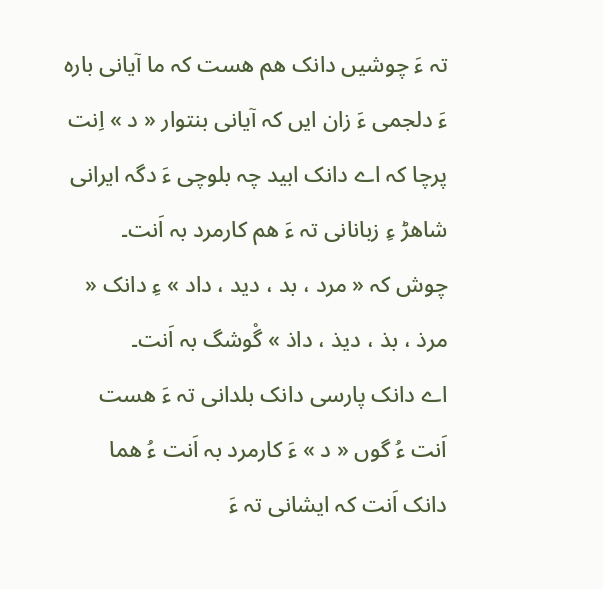تہ ءَ چوشیں دانک ھم ھست کہ ما آیانی بارہ ءَ دلجمی ءَ زان ایں کہ آیانی بنتوار « د » اِنت پرچا کہ اے دانک ابید چہ بلوچی ءَ دگہ ایرانی شاھڑ ءِ زبانانی تہ ءَ ھم کارمرد بہ اَنت۔
چوش کہ « مرد ، بد ، دید ، داد » ءِ دانک « مرذ ، بذ ، دیذ ، داذ » گْوشگ بہ اَنت۔
اے دانک پارسی دانک بلدانی تہ ءَ ھست اَنت ءُ گوں « د » ءَ کارمرد بہ اَنت ءُ ھما دانک اَنت کہ ایشانی تہ ءَ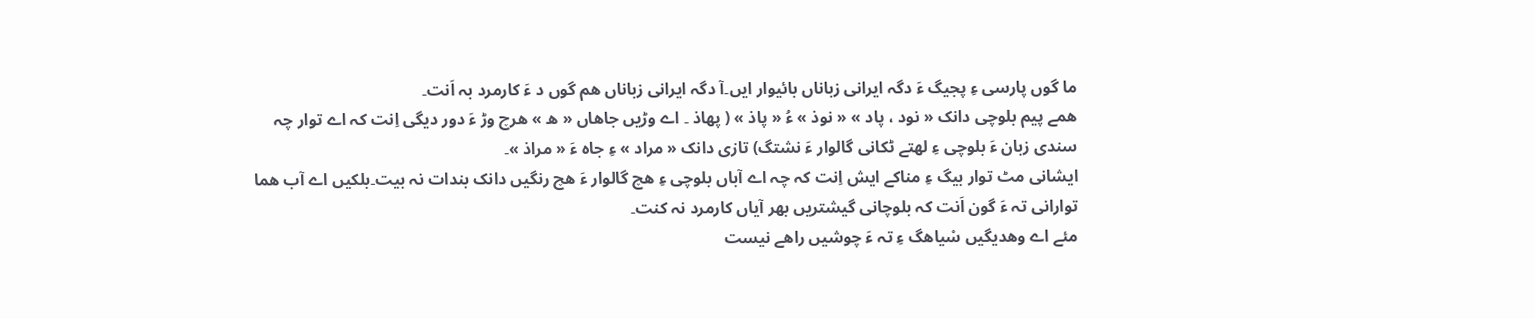ما گوں پارسی ءِ پجیگ ءَ دگہ ایرانی زباناں بائیوار ایں۔آ دگہ ایرانی زباناں ھم گوں د ءَ کارمرد بہ اَنت۔
ھمے پیم بلوچی دانک « نود ، پاد » « نوذ » ءُ « پاذ » ( پھاذ ۔ اے وڑیں جاھاں « ھ » ھرچ وڑ ءَ دور دیگی اِنت کہ اے توار چہ سندی زبان ءَ بلوچی ءِ لھتے ٹکانی گالوار ءَ نشتگ) تازی دانک « مراد » ءِ جاہ ءَ « مراذ »۔
ایشانی مٹ توار بیگ ءِ مناکے ایش اِنت کہ چہ اے آباں بلوچی ءِ ھچ گالوار ءَ ھچ رنگیں دانک بندات نہ بیت۔بلکیں اے آب ھما توارانی تہ ءَ گون اَنت کہ بلوچانی گیشتریں بھر آیاں کارمرد نہ کنت۔
مئے اے وھدیگیں سْیاھگ ءِ تہ ءَ چوشیں راھے نیست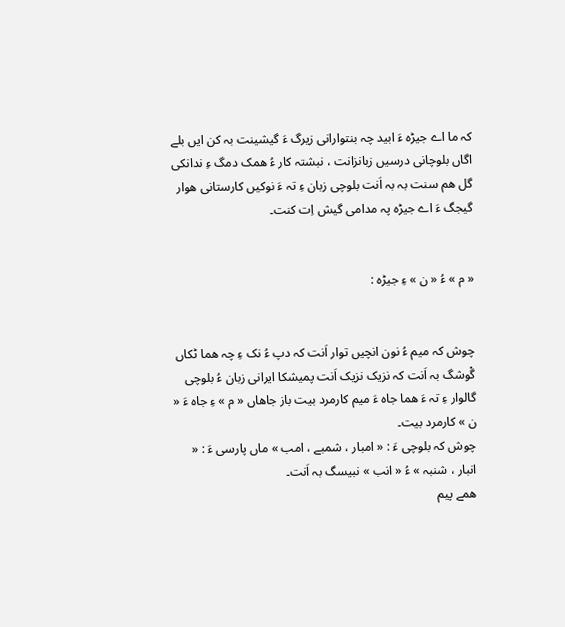کہ ما اے جیڑہ ءَ ابید چہ بنتوارانی زیرگ ءَ گیشینت بہ کن ایں بلے اگاں بلوچانی درسیں زبانزانت ، نبشتہ کار ءُ ھمک دمگ ءِ ندانکی گل ھم سنت بہ بہ اَنت بلوچی زبان ءِ تہ ءَ نوکیں کارستانی ھوار گیجگ ءَ اے جیڑہ پہ مدامی گیش اِت کنت۔


« م » ءُ « ن » ءِ جیڑہ :


چوش کہ میم ءُ نون انچیں توار اَنت کہ دپ ءُ نک ءِ چہ ھما ٹکاں گْوشگ بہ اَنت کہ نزیک نزیک اَنت پمیشکا ایرانی زبان ءُ بلوچی گالوار ءِ تہ ءَ ھما جاہ ءَ میم کارمرد بیت باز جاھاں « م » ءِ جاہ ءَ « ن » کارمرد بیت۔
چوش کہ بلوچی ءَ : « امبار ، شمبے ، امب » ماں پارسی ءَ : « انبار ، شنبہ » ءُ « انب » نبیسگ بہ اَنت۔
ھمے پیم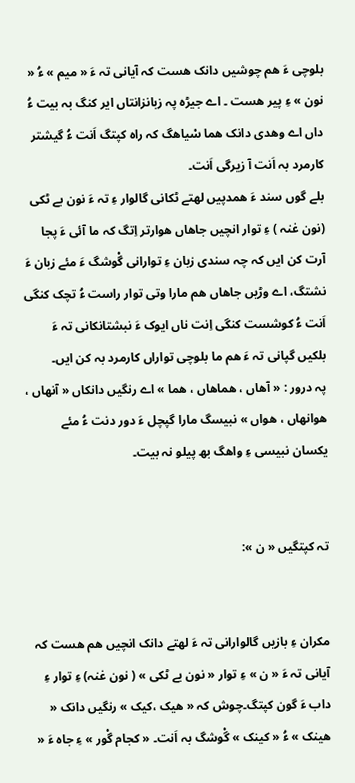بلوچی ءَ ھم چوشیں دانک ھست کہ آیانی تہ ءَ « میم » ءُ « نون » ءِ پیر ھست ۔ اے جیڑہ پہ زبانزانتاں ایر کنگ بہ بیت ءُ داں اے وھدی دانک ھما سْیاھگ کہ راہ کپتگ اَنت ءُ گیشتر کارمرد بہ اَنت آ زیرگی اَنت۔
بلے گوں سند ءَ ھمدپیں لھتے ٹکانی گالوار ءِ تہ ءَ نون بے ٹکی (نون غنہ ) ءِ توار انچیں جاھاں ھوارتر اِتگ کہ ما آئی ءَ پجا آرت کن ایں کہ چہ سندی زبان ءِ توارانی گْوشگ ءَ مئے زبان ءَ نشتگ، اے وڑیں جاھاں ھم مارا وتی توار راست ءُ تچک کنگی اَنت ءُ کوشست کنگی اِنت ناں ایوک ءَ نبشتانکانی تہ ءَ بلکیں گپانی تہ ءَ ھم ما بلوچی تواراں کارمرد بہ کن ایں۔
پہ درور : « آھاں ، ھماھاں ، ھما » اے رنگیں دانکاں « آنھاں ، ھوانھاں ، ھواں » نبیسگ مارا گپچل ءَ دور دنت ءُ مئے یکسان نبیسی ءِ واھگ بھ پیلو نہ بیت۔


تہ کپتگیں « ن »:


مکران ءِ بازیں گالوارانی تہ ءَ لھتے دانک انچیں ھم ھست کہ آیانی تہ ءَ « ن » ءِ توار « نون بے ٹکی » ( نون غنہ) ءِ توار ءِ داب ءَ گون کپتگ۔چوش کہ « ھیک ،کیک » رنگیں دانک « ھینک » ءُ « کینک » گْوشگ بہ اَنت۔ « کجام گْور » ءِ جاہ ءَ «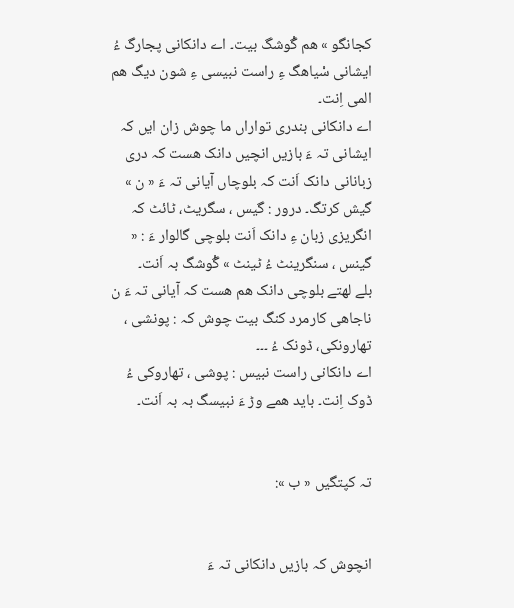کجانگو » ھم گْوشگ بیت۔ اے دانکانی پجارگ ءُ ایشانی سْیاھگ ءِ راست نبیسی ءِ شون دیگ ھم المی اِنت۔
اے دانکانی بندری تواراں ما چوش زان ایں کہ ایشانی تہ ءَ بازیں انچیں دانک ھست کہ دری زبانانی دانک اَنت کہ بلوچاں آیانی تہ ءَ « ن » گیش کرتگ۔ درور : گیس ، سگریٹ، ٹائٹ کہ انگریزی زبان ءِ دانک اَنت بلوچی گالوار ءَ : « گینس ، سنگرینٹ ءُ ٹینٹ » گْوشگ بہ اَنت۔
بلے لھتے بلوچی دانک ھم ھست کہ آیانی تہ ءَ ن ناجاھی کارمرد کنگ بیت چوش کہ : پونشی ، تھارونکی، ڈونک ءُ ۔۔۔
اے دانکانی راست نبیس : پوشی ، تھاروکی ءُ ڈوک اِنت۔ باید ھمے وڑ ءَ نبیسگ بہ بہ اَنت۔


تہ کپتگیں « ب »:


انچوش کہ بازیں دانکانی تہ ءَ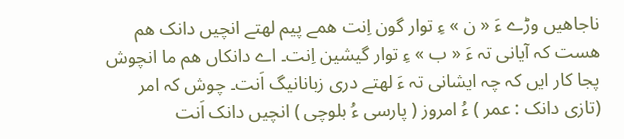ناجاھیں وڑے ءَ « ن » ءِ توار گون اِنت ھمے پیم لھتے انچیں دانک ھم ھست کہ آیانی تہ ءَ « ب » ءِ توار گیشین اِنت۔ اے دانکاں ھم ما انچوش پجا کار ایں کہ چہ ایشانی تہ ءَ لھتے دری زبانانیگ اَنت۔ چوش کہ امر (تازی دانک : عمر ) ءُ امروز ( پارسی ءُ بلوچی ) انچیں دانک اَنت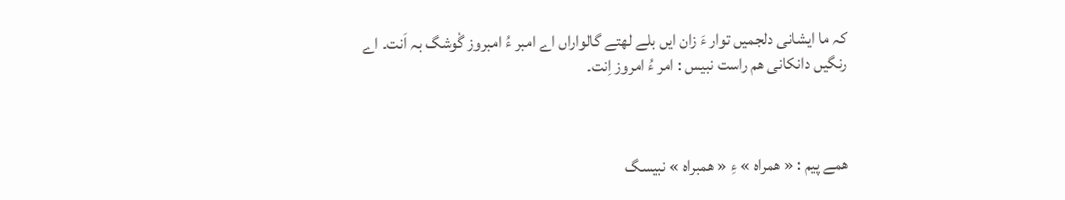کہ ما ایشانی دلجمیں توار ءَ زان ایں بلے لھتے گالواراں اے امبر ءُ امبروز گْوشگ بہ اَنت۔ اے رنگیں دانکانی ھم راست نبیس : امر ءُ امروز اِنت۔



ھمے پیم : « ھمراہ » ءِ « ھمبراہ » نبیسگ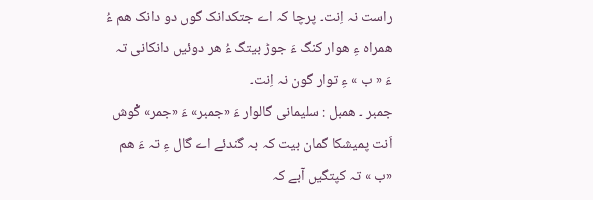راست نہ اِنت۔ پرچا کہ اے جتکدانک گوں دو دانک ھم ءُ ھمراہ ءِ ھوار کنگ ءَ جوڑ بیتگ ءُ ھر دوئیں دانکانی تہ ءَ « ب » ءِ توار گون نہ اِنت۔
جمبر ۔ ھمبل : سلیمانی گالوار ءَ «جمبر» ءَ «جمر» گْوش اَنت پمیشکا گمان بیت کہ بہ گندئے اے گال ءِ تہ ءَ ھم «ب » تہ کپتگیں آبے کہ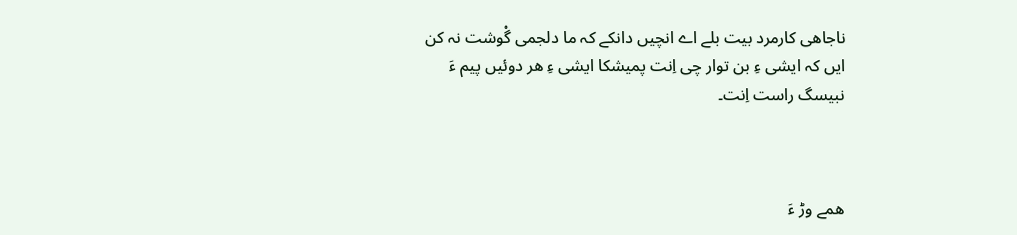ناجاھی کارمرد بیت بلے اے انچیں دانکے کہ ما دلجمی گْوشت نہ کن ایں کہ ایشی ءِ بن توار چی اِنت پمیشکا ایشی ءِ ھر دوئیں پیم ءَ نبیسگ راست اِنت۔



ھمے وڑ ءَ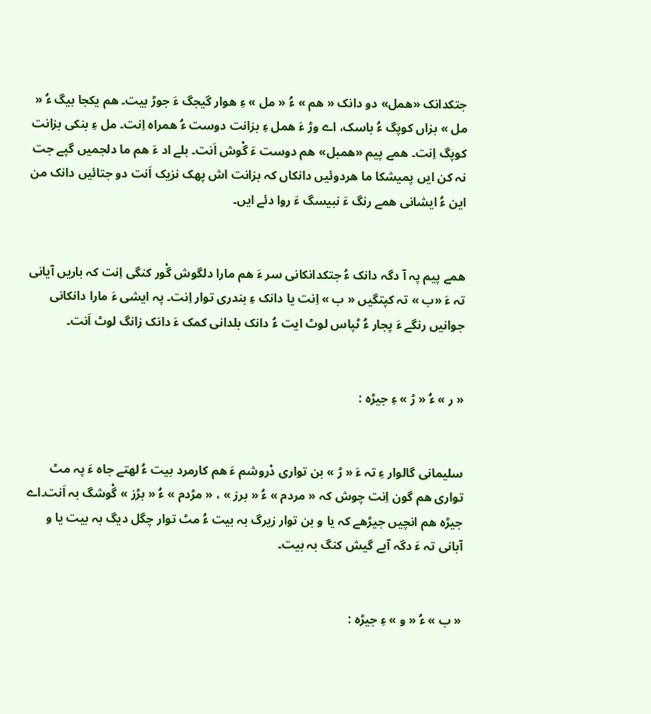جتکدانک «ھمل» دو دانک « ھم » ءُ « مل » ءِ ھوار گیجگ ءَ جوڑ بیت۔ ھم یکجا بیگ ءُ « مل » بزاں کوپگ ءُ باسک، اے وڑ ءَ ھمل ءِ بزانت دوست ءُ ھمراہ اِنت۔ مل ءِ بنکی بزانت کوپگ اِنت۔ ھمے پیم «ھمبل» ھم دوست ءَ گْوش اَنت۔ بلے اد ءَ ھم ما دلجمیں گپے جت نہ کن ایں پمیشکا ما ھردوئیں دانکاں کہ بزانت اش پھک نزیک اَنت دو جتائیں دانک من این ءُ ایشانی ھمے رنگ ءَ نبیسگ ءَ روا دئے ایں۔


ھمے پیم پہ آ دگہ دانک ءُ جتکدانکانی سر ءَ ھم مارا دلگوش گْور کنگی اِنت کہ باریں آیانی تہ ءَ «ب » تہ کپتگیں « ب » اِنت یا دانک ءِ بندری توار اِنت۔ پہ ایشی ءَ مارا دانکانی جوانیں رنگے ءَ پجار ءُ ٹپاس لوٹ ایت ءُ دانک بلدانی کمک ءَ دانک زانگ لوٹ اَنت۔


« ر » ءُ « ڑ » ءِ جیڑہ :


سلیمانی گالوار ءِ تہ ءَ « ڑ » بن تواری دْروشم ءَ ھم کارمرد بیت ءُ لھتے جاہ ءَ پہ مٹ تواری ھم گون اِنت چوش کہ « مردم » ءُ « برز » ، « مڑدم » ءُ « بڑز » گْوشگ بہ اَنت۔اے جیڑہ ھم انچیں جیڑھے کہ یا و بن توار زیرگ بہ بیت ءُ مٹ توار چگل دیگ بہ بیت یا و آبانی تہ ءَ دگہ آبے گیش کنگ بہ بیت۔


« ب » ءُ « و » ءِ جیڑہ :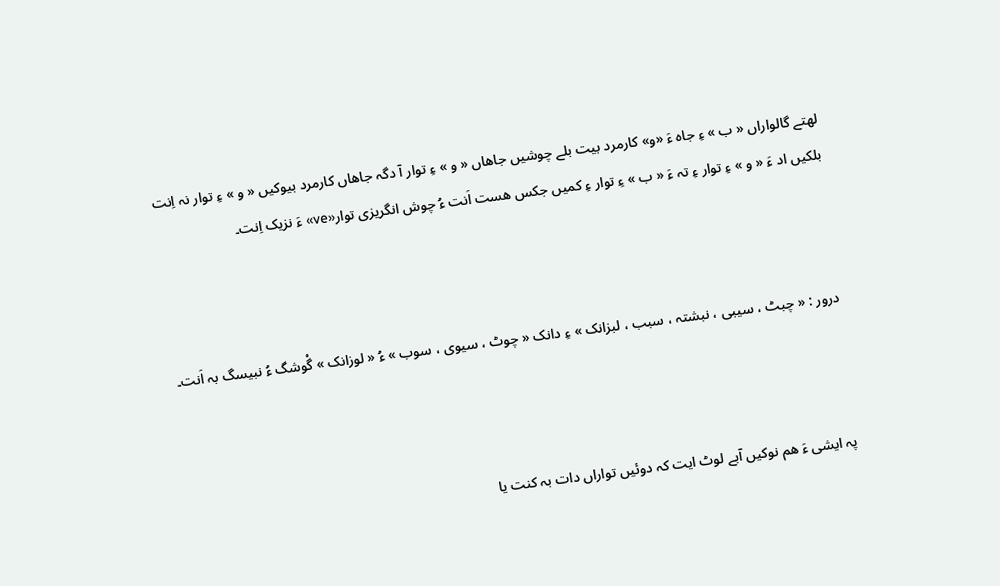لھتے گالواراں « ب » ءِ جاہ ءَ «و» کارمرد بیت بلے چوشیں جاھاں « و » ءِ توار آ دگہ جاھاں کارمرد بیوکیں « و » ءِ توار نہ اِنت بلکیں اد ءَ « و » ءِ توار ءِ تہ ءَ « ب » ءِ توار ءِ کمیں جکس ھست اَنت ءُ چوش انگریزی توار«ve» ءَ نزیک اِنت۔



درور : « چبٹ ، سیبی ، نبشتہ ، سبب ، لبزانک » ءِ دانک « چوٹ ، سیوی ، سوب » ءُ « لوزانک » گْوشگ ءُ نبیسگ بہ اَنت۔



پہ ایشی ءَ ھم نوکیں آبے لوٹ ایت کہ دوئیں تواراں دات بہ کنت یا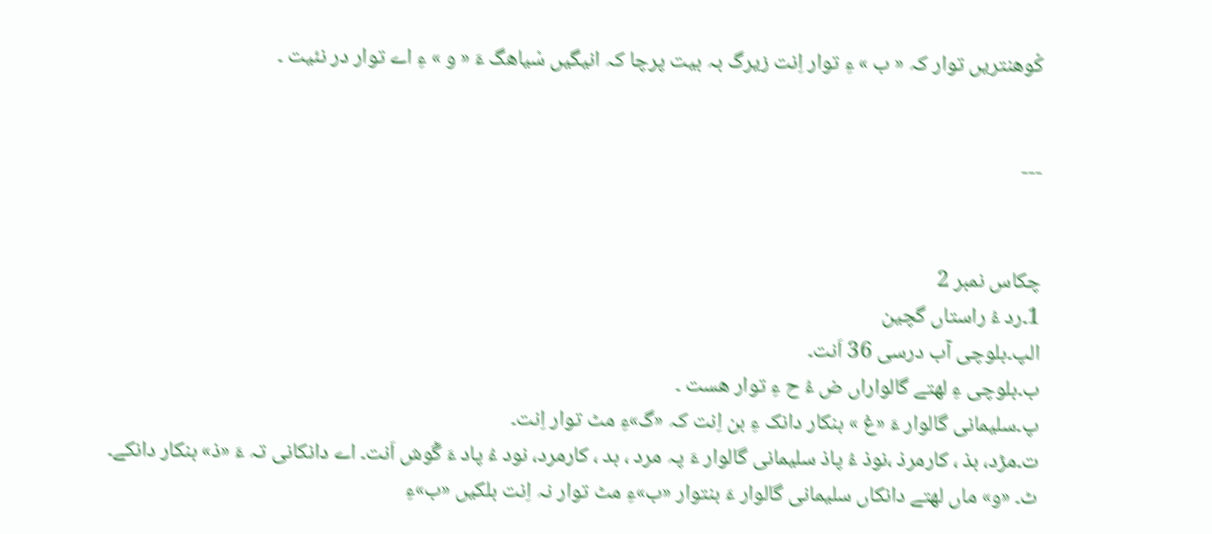کْوھنتریں توار کہ « ب » ءِ توار اِنت زیرگ بہ بیت پرچا کہ انیگیں سْیاھگ ءَ « و » ءِ اے توار در نئیت ۔


---


چکاس نمبر 2
1۔رد ءُ راستاں گچین
الپ۔بلوچی آب درسی 36 اَنت۔
ب۔بلوچی ءِ لھتے گالواراں ض ءُ ح ءِ توار ھست ۔
پ۔سلیمانی گالوار ءَ «غ » بنکار دانک ءِ بن اِنت کہ «گ»ءِ مٹ توار اِنت۔
ت۔مڑد، بذ ، کارمرذ ،نوذ ءُ پاذ سلیمانی گالوار ءَ پہ مرد ، بد ، کارمرد، نود ءُ پاد ءَ گْوش اَنت۔ اے دانکانی تہ ءَ «ذ» بنکار دانکے۔
ٹ۔ «و» ماں لھتے دانکاں سلیمانی گالوار ءَ بنتوار «ب»ءِ مٹ توار نہ اِنت بلکیں «ب»ءِ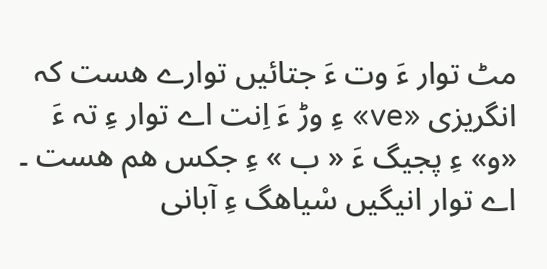مٹ توار ءَ وت ءَ جتائیں توارے ھست کہ انگریزی «ve» ءِ وڑ ءَ اِنت اے توار ءِ تہ ءَ «و» ءِ پجیگ ءَ « ب » ءِ جکس ھم ھست ۔ اے توار انیگیں سْیاھگ ءِ آبانی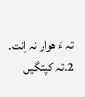تہ ءَ ھوار نہ اِنت۔
2۔تہ کپتگیں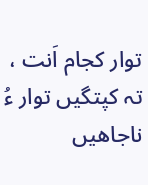توار کجام اَنت ، تہ کپتگیں توار ءُ ناجاھیں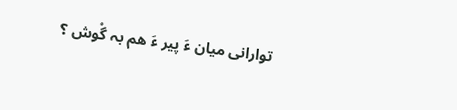توارانی میان ءَ پیر ءَ ھم بہ گْوش ؟